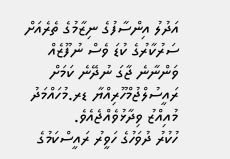އަދުލު އިންސާފުގެ ނިޒާމުގެ ތެރެއަށް ސަރުކާރުގެ ކުޑަ ވެސް ނުފޫޒެއް ވަންނާނެ ޖާގަ ނުދޭނެ ކަމަށް ރައީސުލްޖުމްހޫރިއްޔާ ޑރ.މުހައްމަދު މުއިއްޒު ވިދާޅުވެއްޖެއެވެ.
ހުކުރު ދުވަހުގެ ހަވީރު ރައީސްކަމުގެ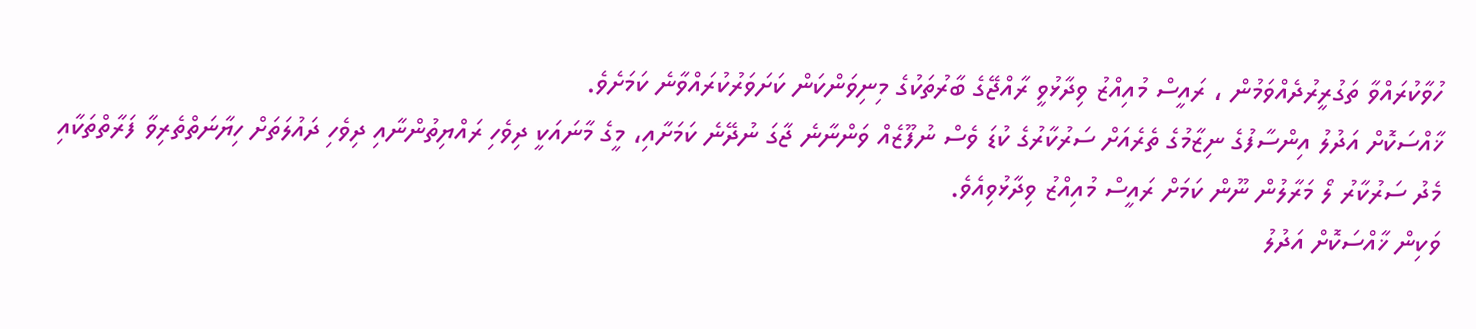ހުވާކުރައްވާ ތަގުރީރުދެއްވަމުން ، ރައީސް މުއިއްޒު ވިދާޅުވީ ރާއްޖޭގެ ބާރުތަކުގެ މިނިވަންކަން ކަށަވަރުކުރައްވާނެ ކަމަށެވެ.
ޚާއްސަކޮށް އަދުލު އިންސާފުގެ ނިޒާމުގެ ތެރެއަށް ސަރުކާރުގެ ކުޑަ ވެސް ނުފޫޒެއް ވަންނާނެ ޖާގަ ނުދޭނެ ކަމަށާއި، މީގެ މާނައަކީ ދިވެހި ރައްޔިތުންނާއި ދިވެހި ދައުލަތަށް ހިޔާނަތްތެރިވާ ފަރާތްތަކާއި މެދު ސަރުކާރު ލޯ މަރާލުން ނޫން ކަމަށް ރައީސް މުއިއްޒު ވިދާޅުވިއެވެ.
ވަކިން ޚާއްސަކޮށް އަދުލު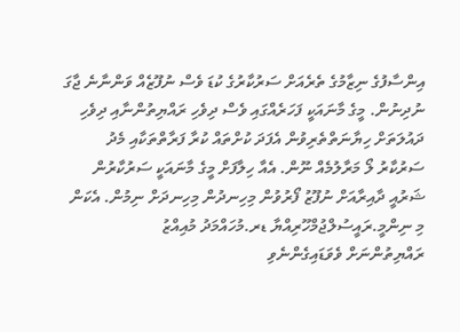އިންސާފުގެ ނިޒާމުގެ ތެރެއަށް ސަރުކާރުގެ ކުޑަ ވެސް ނުފޫޒެއް ވަންނާނެ ޖާގަ ނުދިނުން. މީގެ މާނައަކީ ފަހަރެއްގައި ވެސް ދިވެހި ރައްޔިތުންނާއި ދިވެހި ދައުލަތަށް ހިޔާނަތްތެރިވުން އެފަދަ ކުށްތައް ކުރާ ފަރާތްތަކާއި މެދު ސަރުކާރު ލޯ މަރާލުމެއް ނޫން. އެއާ ހިލާފަށް މީގެ މާނައަކީ ސަރުކާރުން ޝަރުއީ ދާއިރާއަށް ނުފޫޒު ފޯރުވުން މިހިނދުން މިހިނދަށް ނިމުން. އެކަން މި ނިންމީ.ރައީސުލްޖުމްހޫރިއްޔާ ޑރ.މުހައްމަދު މުއިއްޒު
ރައްޔިތުންނަށް ވެވަޑައިގެންނެވި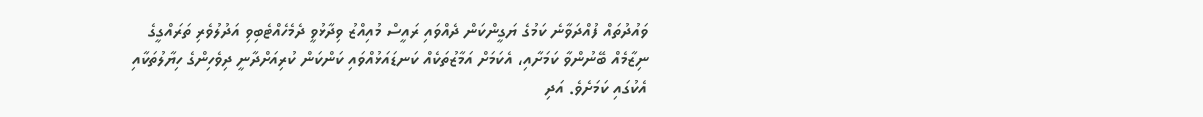ވައުދުތައް ފުއްދަވާނެ ކަމުގެ ޔަގީންކަން ދެއްވައި ރައީސް މުއިއްޒު ވިދާޅުވީ ދެމެހެއްޓެބިވި އަދުލުވެރި ތަރައްގީގެ ނިޒާމެއް ބޭނުންވާ ކަމަށާއި، އެކަމަށް އަމާޒުތަކެއް ކަނޑައަޅުއްވައި ކަންކަން ކުރިއަށްދާނީ ދިވެހިންގެ ހިޔާލުތަކާއި އެކުގައި ކަމަށެވެ. އަދި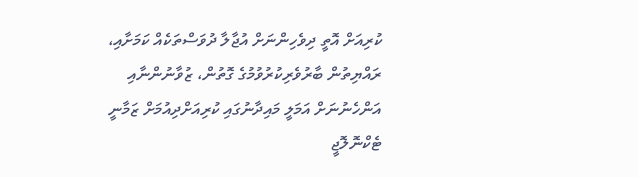ކުރިއަށް އޮތީ ދިވެހިންނަށް އުޖާލާ ދުވަސްތަކެއް ކަމަށާއި، ރައްޔިތުން ބާރުވެރިކުރުވުމުގެ ގޮތުން، ޒުވާނުންނާއި އަންހެނުނަށް އަމަލީ މައިދާނުގައި ކުރިއަށްދިއުމަށް ޒަމާނީ ޓެކްނޮލޮޖީ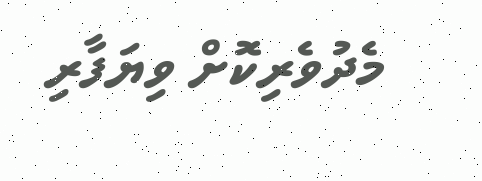މެދުވެރިކޮށް ވިޔަފާރި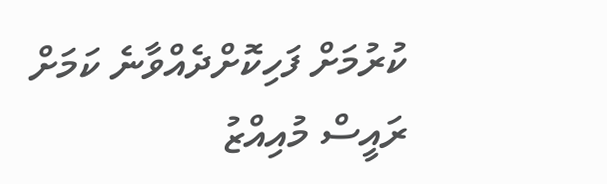ކުރުމަށް ފަހިކޮށްދެއްވާނެ ކަމަށް ރައީސް މުއިއްޒު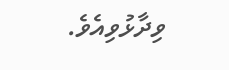ވިދާޅުވިއެވެ.